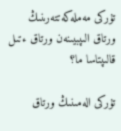تۇركى مەملەكەتتەرىنىڭ ورتاق الىپبيىنەن ورتاق ءتىل قالىپتاسا ما؟

تۇركى الەمىنىڭ ورتاق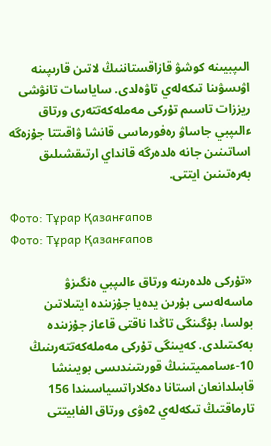الىپبيىنە كوشۋ قازاقستاننىڭ لاتىن قارىپىنە اۋىسۋىنا تىكەلەي تاۋەلدى. ساياسات تانۋشى ريززات تاسىم تۇركى مەملەكەتتەرى ورتاق ءالىپبي جاساۋ رەفورماسى قانشا ۋاقىتتا جۇزەگە اساتىنىن جانە ەلدەرگە قانداي ارتىقشىلىق بەرەتىنىن ايتتى.

Фото: Тұрар Қазанғапов
Фото: Тұрар Қазанғапов

«تۇركى ەلدەرىنە ورتاق ءالىپبي ەنگىزۋ ماسەلەسى بۇرىن يدەيا جۇزىندە ايتىلاتىن بولسا، بۇگىنگى تاڭدا ناقتى قاعاز جۇزىندە بەكىتىلدى. كەيىنگى تۇركى مەملەكەتتەرىنىڭ 10-ءسامميتىنىڭ قورىتىندىسى بويىنشا قابىلدانعان استانا دەكلاراتسياسىندا 156 تارماقتىڭ تىكەلەي 2ەۋى ورتاق الفابيتتى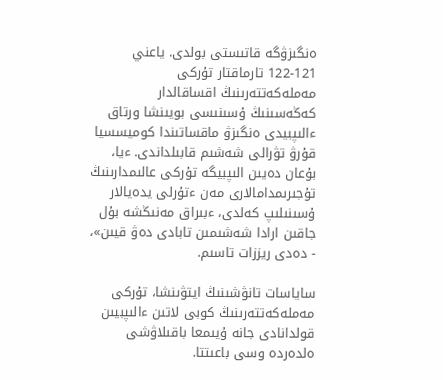ەنگىزۋگە قاتىستى بولدى. ياعني 121-122 تارماقتار تۇركى مەملەكەتتەرىنىڭ اقساقالدار كەڭەسىنىڭ ۇسىنىسى بويىنشا ورتاق ءالىپبيدى ەنگىزۋ ماقساتىندا كوميسسيا قۇرۋ تۋرالى شەشىم قابىلداندى. ءيا، بۇعان دەيىن الىپبيگە تۇركى عالىمدارىنىڭ تۇجىرىمدامالارى مەن ءتۇرلى يدەيالار ۇسىنىلىپ كەلدى، ءبىراق مەنىڭشە بۇل جاقىن ارادا شەشىمىن تابادى دەۋ قيىن»، - دەدى ريززات تاسىم.

ساياسات تانۋشىنىڭ ايتۋىنشا، تۇركى مەملەكەتتەرىنىڭ كوبى لاتىن ءالىپبيىن قولدانادى جانە ۇيىمعا باقىلاۋشى ەلدەردە وسى باعىتتا.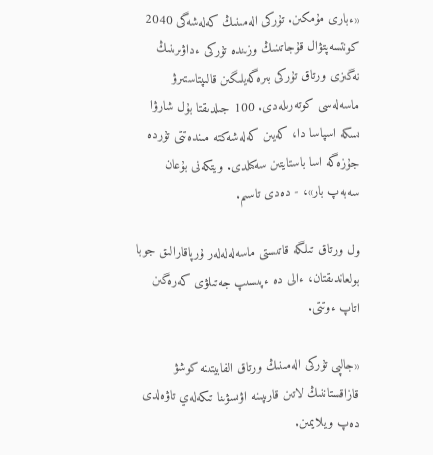«ءبارى مۇمكىن. تۇركى الەمىنىڭ كەلەشەگى 2040 كونتسەپتۋال قۇجاتىنىڭ وزىندە تۇركى ءداۋىرىنىڭ نەگىزى ورتاق تۇركى بىرەگەيلىگىن قالىپتاستىرۋ ماسەلەسى كوتەرىلەدى. 100 جىلدىقتا بۇل شارۋا ىسكە اسپاسا دا، كەيىن كەلەشەكتە مىندەتتى تۇردە جۇزەگە اسا باستايتىن سەكىلدى. ويتكەنى بۇعان سەبەپ بار»، - دەدى تاسىم.

ول ورتاق تىلگە قاتىستى ماسەلەلەلەر ۇرپاقارالىق جوبا بولعاندىقتان، ءالى دە ءپىسىپ جەتىلۋى كەرەگىن اتاپ ءوتتى.

«جالپى تۇركى الەمىنىڭ ورتاق الفابيتىنە كوشۋ قازاقستاننىڭ لاتىن قارىپىنە اۋىسۋىنا تىكەلەي تاۋەلدى دەپ ويلايمىن.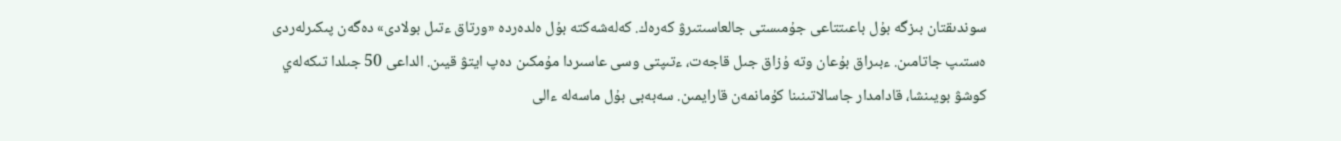سوندىقتان بىزگە بۇل باعىتتاعى جۇمىستى جالعاسىتىرۋ كەرەك. كەلەشەكتە بۇل ەلدەردە «ورتاق ءتىل بولادى» دەگەن پىكىرلەردى ەستىپ جاتامىن. ءبىراق بۇعان وتە ۇزاق جىل قاجەت، ءتىپتى وسى عاسىردا مۇمكىن دەپ ايتۋ قيىن. الداعى 50 جىلدا تىكەلەي كوشۋ بويىنشا، قادامدار جاسالاتىنىنا كۇمانمەن قارايمىن. سەبەبى بۇل ماسەلە ءالى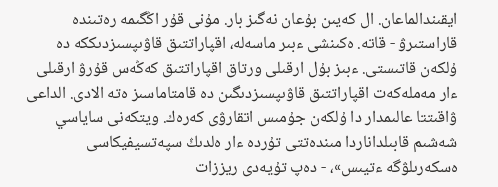ايقىندالماعان. ال كەيىن بۇعان نەگىز بار. مۇنى قۇر اڭگىمە رەتىندە قاراستىرۋ - قاتە. ەكىنشى ءبىر ماسەلە، اقپاراتتىق قاۋىپسىزدىككە دە ۇلكەن قاتىستى. ءبىز بۇل ارقىلى ورتاق اقپاراتتىق كەڭەس قۇرۋ ارقىلى ءار مەملەكەت اقپاراتتىق قاۋىپسىزدىگىن دە قامتاماسىز ەتە الادى. الداعى ۋاقىتتا عالىمدار دا ۇلكەن جۇمىس اتقارۋى كەرەك. ويتكەنى ساياسي شەشىم قابىلداناردا مىندەتتى تۇردە ءار ەلدىڭ سپەتسيفيكاسى ەسكەرىلۋگە ءتيىس»، - دەپ تۇيەدى ريززات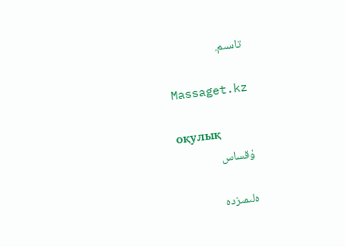تاسىم.

Massaget.kz

оқулық
ۇقساس

ەلىمىزدە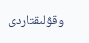وقۋلىقتاردى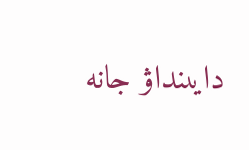دايىنداۋ جانە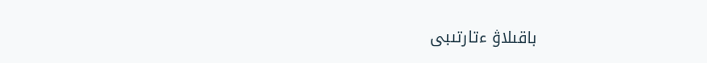باقىلاۋ ءتارتىبى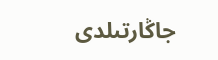جاڭارتىلدى